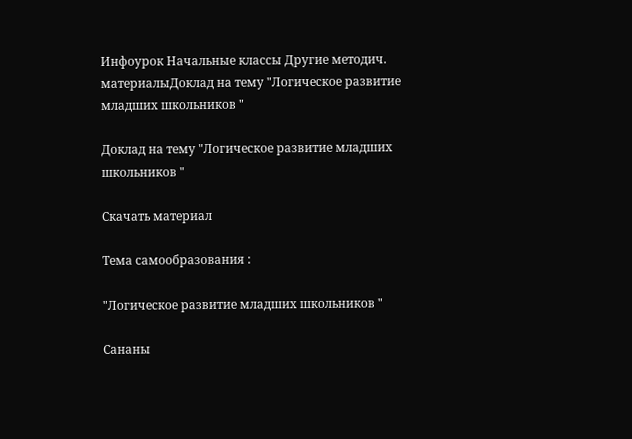Инфоурок Начальные классы Другие методич. материалыДоклад на тему "Логическое развитие младших школьников "

Доклад на тему "Логическое развитие младших школьников "

Скачать материал

Тема самообразования :

"Логическое развитие младших школьников "

Сананы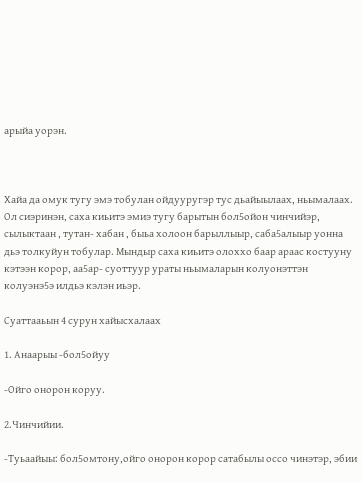арыйа уорэн.



Хайа да омук тугу эмэ тобулан ойдууругэр тус дьайыылаах, ньымалаах. Ол сиэринэн, саха киьитэ эмиэ тугу барытын бол5ойон чинчийэр, сылыктаан , тутан- хабан , быьа холоон барыллыыр, саба5алыыр уонна дьэ толкуйун тобулар. Мындыр саха киьитэ олоххо баар араас костууну кэтээн корор, аа5ар- суоттуур ураты ньымаларын колуонэттэн колуэнэ5э илдьэ кэлэн иьэр.

Суаттааьын 4 сурун хайысхалаах

1. Анаарыы -бол5ойуу

-Ойго онорон коруу.

2.Чинчийии.

-Туьаайыы: бол5омтону,ойго онорон корор сатабылы оссо чинэтэр, эбии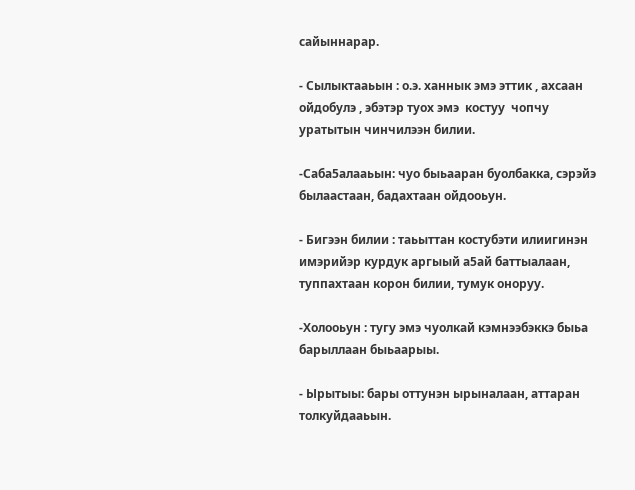сайыннарар.

- Сылыктааьын : о.э. ханнык эмэ эттик , ахсаан ойдобулэ , эбэтэр туох эмэ  костуу  чопчу уратытын чинчилээн билии.

-Саба5алааьын: чуо быьааран буолбакка, сэрэйэ былаастаан, бадахтаан ойдооьун.

- Бигээн билии : таьыттан костубэти илиигинэн имэрийэр курдук аргыый а5ай баттыалаан, туппахтаан корон билии, тумук оноруу.

-Холооьун : тугу эмэ чуолкай кэмнээбэккэ быьа барыллаан быьаарыы.

- Ырытыы: бары оттунэн ырыналаан, аттаран толкуйдааьын.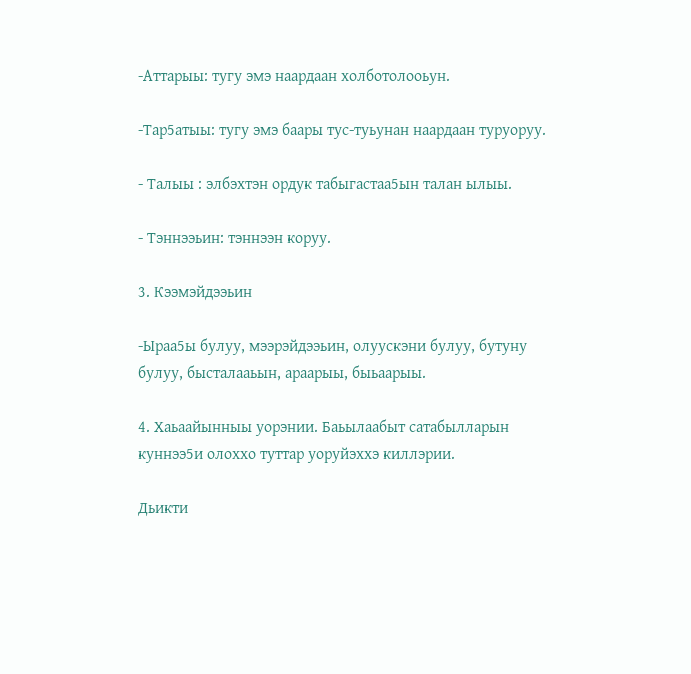-Аттарыы: тугу эмэ наардаан холботолооьун.

-Тар5атыы: тугу эмэ баары тус-туьунан наардаан туруоруу.

- Талыы : элбэхтэн ордук табыгастаа5ын талан ылыы.

- Тэннээьин: тэннээн коруу.

3. Кээмэйдээьин

-Ыраа5ы булуу, мээрэйдээьин, олуускэни булуу, бутуну булуу, бысталааьын, араарыы, быьаарыы.

4. Хаьаайынныы уорэнии. Баьылаабыт сатабылларын куннээ5и олоххо туттар уоруйэххэ киллэрии.

Дьикти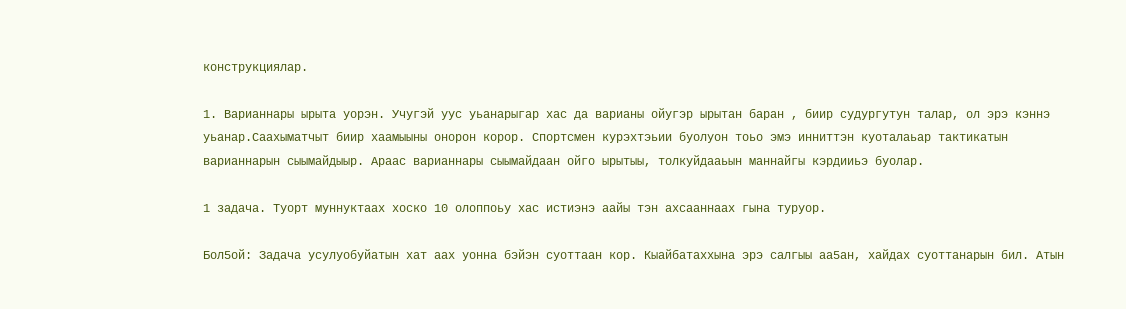конструкциялар.

1. Варианнары ырыта уорэн. Учугэй уус уьанарыгар хас да варианы ойугэр ырытан баран , биир судургутун талар, ол эрэ кэннэ уьанар.Саахыматчыт биир хаамыыны онорон корор. Спортсмен курэхтэьии буолуон тоьо эмэ инниттэн куоталаьар тактикатын варианнарын сыымайдыыр. Араас варианнары сыымайдаан ойго ырытыы, толкуйдааьын маннайгы кэрдииьэ буолар.

1 задача. Туорт муннуктаах хоско 10 олоппоьу хас истиэнэ аайы тэн ахсааннаах гына туруор.

Бол5ой: Задача усулуобуйатын хат аах уонна бэйэн суоттаан кор. Кыайбатаххына эрэ салгыы аа5ан, хайдах суоттанарын бил. Атын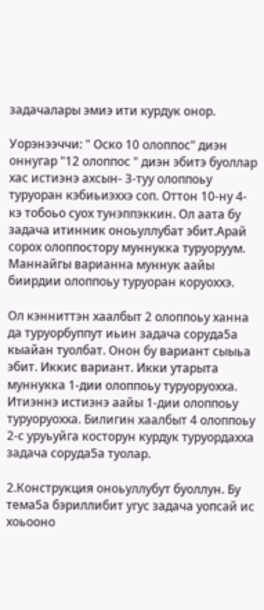задачалары эмиэ ити курдук онор.

Уорэнээччи: " Оско 10 олоппос" диэн оннугар "12 олоппос " диэн эбитэ буоллар хас истиэнэ ахсын- 3-туу олоппоьу туруоран кэбиьиэххэ соп. Оттон 10-ну 4-кэ тобоьо суох тунэппэккин. Ол аата бу задача итинник оноьуллубат эбит.Арай сорох олоппостору муннукка туруоруум. Маннайгы варианна муннук аайы биирдии олоппоьу туруоран коруоххэ.

Ол кэнниттэн хаалбыт 2 олоппоьу ханна да туруорбуппут иьин задача соруда5а кыайан туолбат. Онон бу вариант сыыьа эбит. Иккис вариант. Икки утарыта муннукка 1-дии олоппоьу туруоруохха. Итиэннэ истиэнэ аайы 1-дии олоппоьу туруоруохха. Билигин хаалбыт 4 олоппоьу 2-с уруьуйга косторун курдук туруордахха задача соруда5а туолар.

2.Конструкция оноьуллубут буоллун. Бу тема5а бэриллибит угус задача уопсай ис хоьооно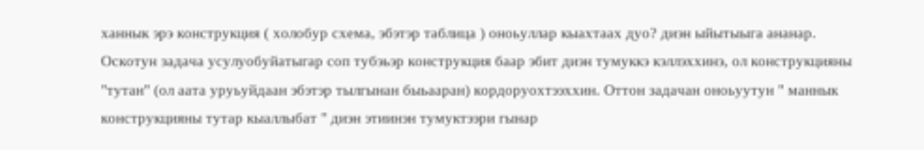ханнык эрэ конструкция ( холобур схема, эбэтэр таблица ) оноьуллар кыахтаах дуо? диэн ыйытыыга ананар. Оскотун задача усулуобуйатыгар соп тубэьэр конструкция баар эбит диэн тумуккэ кэллэххинэ, ол конструкцияны "тутан" (ол аата уруьуйдаан эбэтэр тылгынан быьааран) кордоруохтээххин. Оттон задачан оноьуутун " маннык конструкцияны тутар кыаллыбат " диэн этиинэн тумуктээри гынар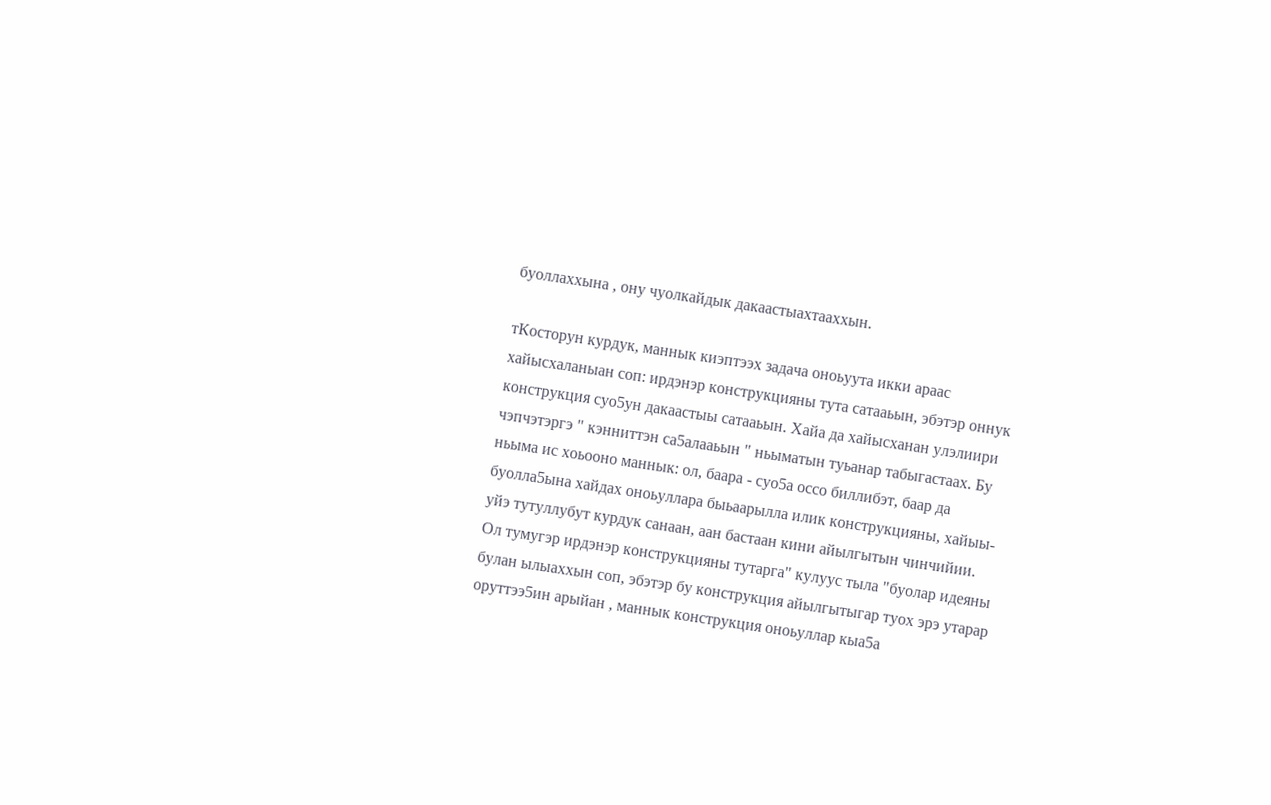буоллаххына , ону чуолкайдык дакаастыахтааххын.

тКосторун курдук, маннык киэптээх задача оноьуута икки араас хайысхаланыан соп: ирдэнэр конструкцияны тута сатааьын, эбэтэр оннук конструкция суо5ун дакаастыы сатааьын. Хайа да хайысханан улэлиири чэпчэтэргэ " кэнниттэн са5алааьын " ньыматын туьанар табыгастаах. Бу ньыма ис хоьооно маннык: ол, баара - суо5а оссо биллибэт, баар да буолла5ына хайдах оноьуллара быьаарылла илик конструкцияны, хайыы- уйэ тутуллубут курдук санаан, аан бастаан кини айылгытын чинчийии. Ол тумугэр ирдэнэр конструкцияны тутарга" кулуус тыла "буолар идеяны булан ылыаххын соп, эбэтэр бу конструкция айылгытыгар туох эрэ утарар оруттээ5ин арыйан , маннык конструкция оноьуллар кыа5а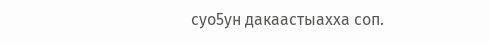суо5ун дакаастыахха соп.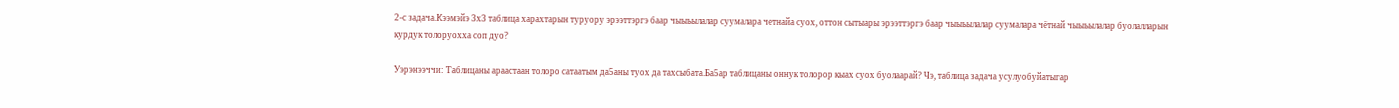2-с задача.Кээмэйэ 3х3 таблица харахтарын туруору эрээттэргэ баар чыыьылалар суумалара четнайа суох, оттон сытыары эрээттэргэ баар чыыьылалар суумалара чётнай чыыьылалар буолалларын курдук толоруохха соп дуо?

Уэрэнээччи: Таблицаны араастаан толоро сатаатым да5аны туох да тахсыбата.Ба5ар таблицаны оннук толорор кыах суох буолаарай? Чэ, таблица задача усулуобуйатыгар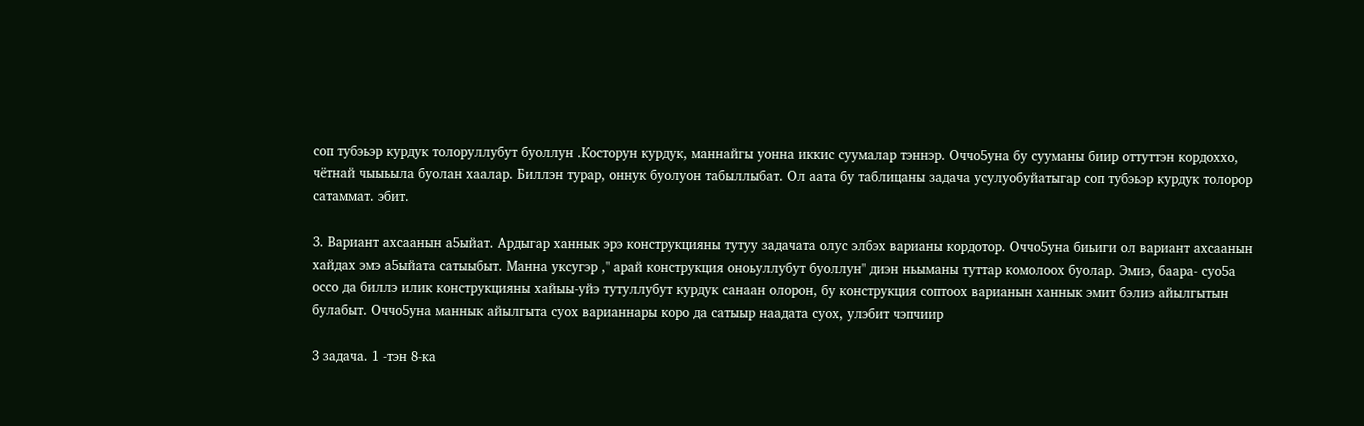соп тубэьэр курдук толоруллубут буоллун .Косторун курдук, маннайгы уонна иккис суумалар тэннэр. Оччо5уна бу сууманы биир оттуттэн кордоххо, чётнай чыыьыла буолан хаалар. Биллэн турар, оннук буолуон табыллыбат. Ол аата бу таблицаны задача усулуобуйатыгар соп тубэьэр курдук толорор сатаммат. эбит.

3. Вариант ахсаанын а5ыйат. Ардыгар ханнык эрэ конструкцияны тутуу задачата олус элбэх варианы кордотор. Оччо5уна биьиги ол вариант ахсаанын хайдах эмэ а5ыйата сатыыбыт. Манна уксугэр ," арай конструкция оноьуллубут буоллун" диэн ньыманы туттар комолоох буолар. Эмиэ, баара- суо5а оссо да биллэ илик конструкцияны хайыы-уйэ тутуллубут курдук санаан олорон, бу конструкция соптоох варианын ханнык эмит бэлиэ айылгытын булабыт. Оччо5уна маннык айылгыта суох варианнары коро да сатыыр наадата суох, улэбит чэпчиир

3 задача. 1 -тэн 8-ка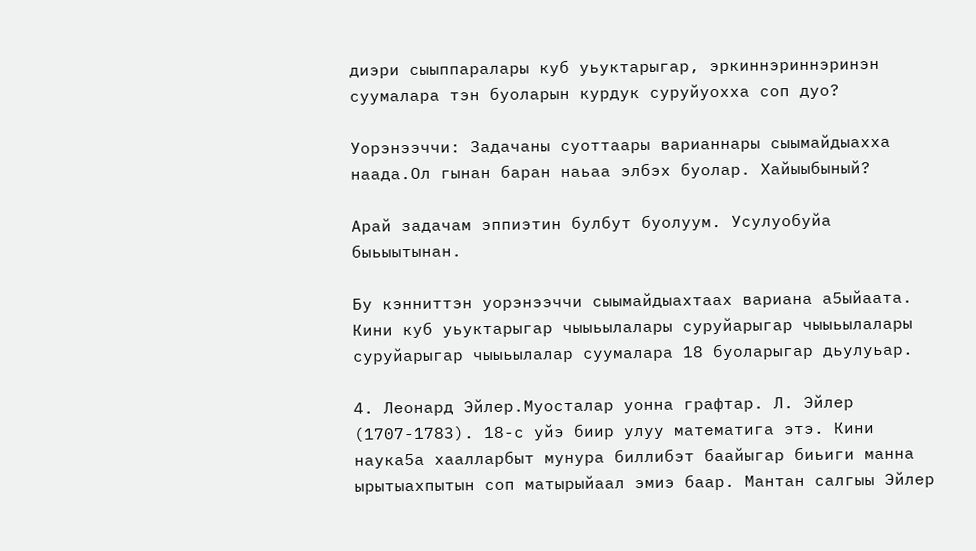диэри сыыппаралары куб уьуктарыгар, эркиннэриннэринэн суумалара тэн буоларын курдук суруйуохха соп дуо?

Уорэнээччи: Задачаны суоттаары варианнары сыымайдыахха наада.Ол гынан баран наьаа элбэх буолар. Хайыыбыный?

Арай задачам эппиэтин булбут буолуум. Усулуобуйа быьыытынан.

Бу кэнниттэн уорэнээччи сыымайдыахтаах вариана а5ыйаата. Кини куб уьуктарыгар чыыьылалары суруйарыгар чыыьылалары суруйарыгар чыыьылалар суумалара 18 буоларыгар дьулуьар.

4. Леонард Эйлер.Муосталар уонна графтар. Л. Эйлер (1707-1783). 18-с уйэ биир улуу математига этэ. Кини наука5а хаалларбыт мунура биллибэт баайыгар биьиги манна ырытыахпытын соп матырыйаал эмиэ баар. Мантан салгыы Эйлер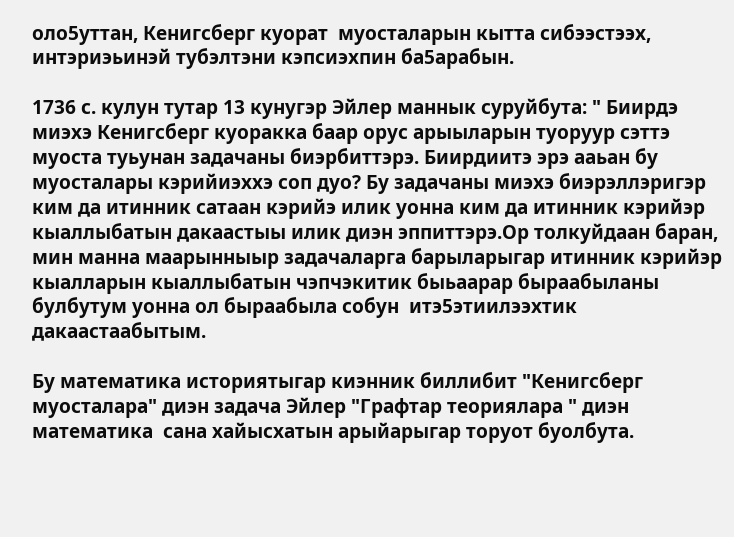оло5уттан, Кенигсберг куорат  муосталарын кытта сибээстээх, интэриэьинэй тубэлтэни кэпсиэхпин ба5арабын.

1736 с. кулун тутар 13 кунугэр Эйлер маннык суруйбута: " Биирдэ миэхэ Кенигсберг куоракка баар орус арыыларын туоруур сэттэ муоста туьунан задачаны биэрбиттэрэ. Биирдиитэ эрэ ааьан бу муосталары кэрийиэххэ соп дуо? Бу задачаны миэхэ биэрэллэригэр ким да итинник сатаан кэрийэ илик уонна ким да итинник кэрийэр кыаллыбатын дакаастыы илик диэн эппиттэрэ.Ор толкуйдаан баран, мин манна маарынныыр задачаларга барыларыгар итинник кэрийэр кыалларын кыаллыбатын чэпчэкитик быьаарар быраабыланы булбутум уонна ол быраабыла собун  итэ5этиилээхтик дакаастаабытым.

Бу математика историятыгар киэнник биллибит "Кенигсберг муосталара" диэн задача Эйлер "Графтар теориялара " диэн математика  сана хайысхатын арыйарыгар торуот буолбута.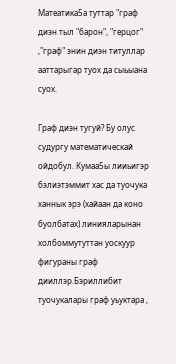Матеатика5а туттар "граф диэн тыл "барон", "герцог" ,"граф" энин диэн титуллар ааттарыгар туох да сыьыана суох.

Граф диэн тугуй? Бу олус судургу математическай ойдобул. Кумаа5ы лииьигэр бэлиэтэммит хас да туочука ханнык эрэ (хайаан да коно буолбатах) линияларынан холбоммутуттан уоскуур фигураны граф дииллэр.Бэриллибит туочукалары граф уьуктара ,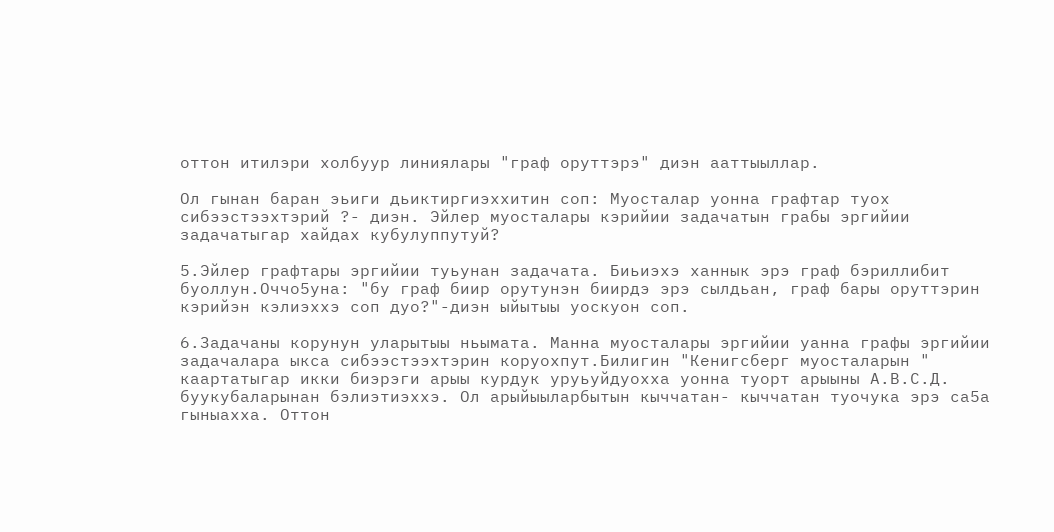оттон итилэри холбуур линиялары "граф оруттэрэ" диэн ааттыыллар.

Ол гынан баран эьиги дьиктиргиэххитин соп: Муосталар уонна графтар туох сибээстээхтэрий ?- диэн. Эйлер муосталары кэрийии задачатын грабы эргийии задачатыгар хайдах кубулуппутуй?

5.Эйлер графтары эргийии туьунан задачата. Биьиэхэ ханнык эрэ граф бэриллибит буоллун.Оччо5уна: "бу граф биир орутунэн биирдэ эрэ сылдьан, граф бары оруттэрин кэрийэн кэлиэххэ соп дуо?"-диэн ыйытыы уоскуон соп.

6.Задачаны корунун уларытыы ньымата. Манна муосталары эргийии уанна графы эргийии задачалара ыкса сибээстээхтэрин коруохпут.Билигин "Кенигсберг муосталарын " каартатыгар икки биэрэги арыы курдук уруьуйдуохха уонна туорт арыыны А.В.С.Д. буукубаларынан бэлиэтиэххэ. Ол арыйыыларбытын кыччатан- кыччатан туочука эрэ са5а гыныахха. Оттон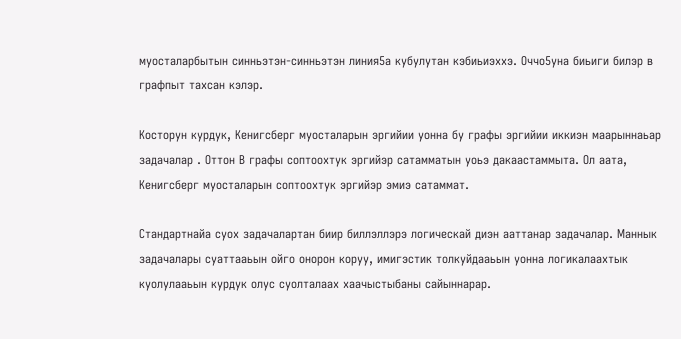муосталарбытын синньэтэн-синньэтэн линия5а кубулутан кэбиьиэххэ. Оччо5уна биьиги билэр в графпыт тахсан кэлэр.

Косторун курдук, Кенигсберг муосталарын эргийии уонна бу графы эргийии иккиэн маарыннаьар задачалар . Оттон В графы соптоохтук эргийэр сатамматын уоьэ дакаастаммыта. Ол аата, Кенигсберг муосталарын соптоохтук эргийэр эмиэ сатаммат.

Стандартнайа суох задачалартан биир биллэллэрэ логическай диэн ааттанар задачалар. Маннык задачалары суаттааьын ойго онорон коруу, имигэстик толкуйдааьын уонна логикалаахтык куолулааьын курдук олус суолталаах хаачыстыбаны сайыннарар.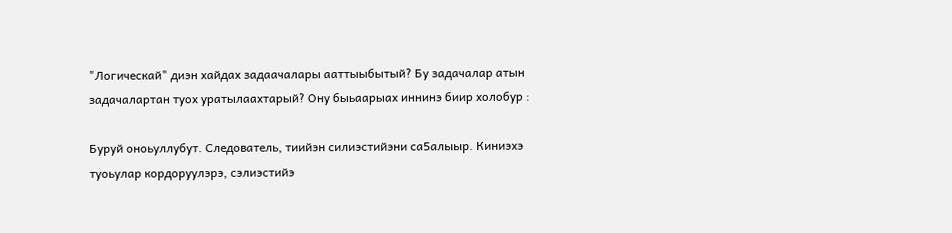"Логическай" диэн хайдах задаачалары ааттыыбытый? Бу задачалар атын задачалартан туох уратылаахтарый? Ону быьаарыах иннинэ биир холобур :

Буруй оноьуллубут. Следователь, тиийэн силиэстийэни са5алыыр. Киниэхэ туоьулар кордоруулэрэ, сэлиэстийэ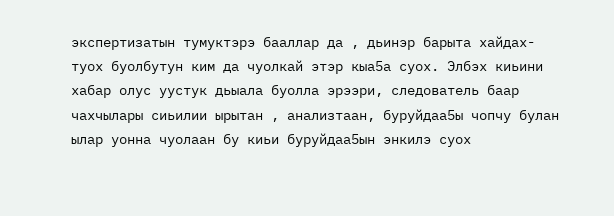экспертизатын тумуктэрэ бааллар да , дьинэр барыта хайдах- туох буолбутун ким да чуолкай этэр кыа5а суох. Элбэх киьини хабар олус уустук дьыала буолла эрээри, следователь баар чахчылары сиьилии ырытан , анализтаан, буруйдаа5ы чопчу булан ылар уонна чуолаан бу киьи буруйдаа5ын энкилэ суох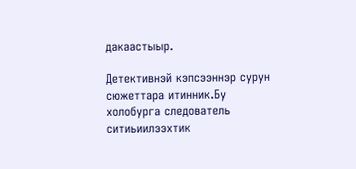дакаастыыр.

Детективнэй кэпсээннэр сурун сюжеттара итинник.Бу холобурга следователь ситиьиилээхтик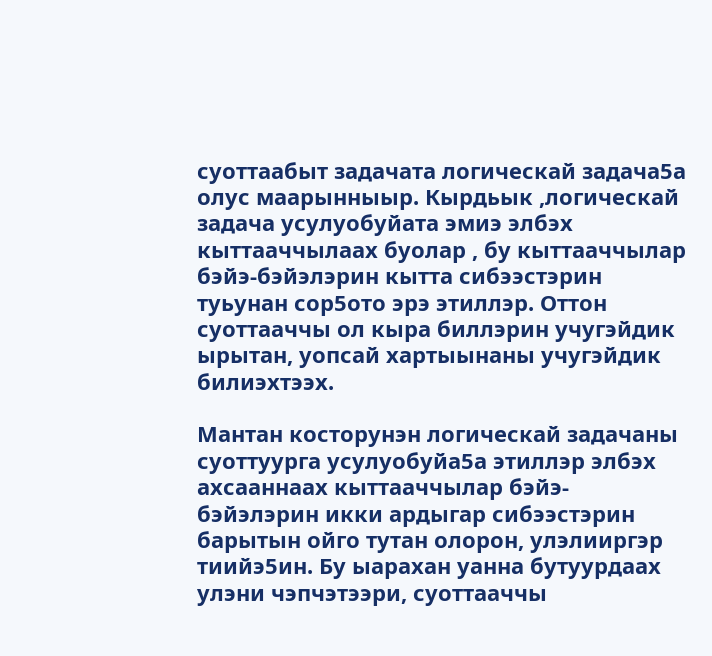суоттаабыт задачата логическай задача5а олус маарынныыр. Кырдьык ,логическай задача усулуобуйата эмиэ элбэх кыттааччылаах буолар , бу кыттааччылар бэйэ-бэйэлэрин кытта сибээстэрин туьунан сор5ото эрэ этиллэр. Оттон суоттааччы ол кыра биллэрин учугэйдик ырытан, уопсай хартыынаны учугэйдик билиэхтээх.

Мантан косторунэн логическай задачаны суоттуурга усулуобуйа5а этиллэр элбэх ахсааннаах кыттааччылар бэйэ-бэйэлэрин икки ардыгар сибээстэрин барытын ойго тутан олорон, улэлииргэр тиийэ5ин. Бу ыарахан уанна бутуурдаах улэни чэпчэтээри, суоттааччы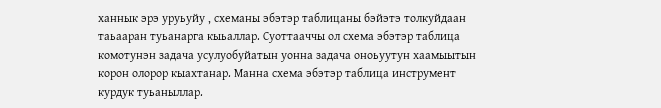ханнык эрэ уруьуйу , схеманы эбэтэр таблицаны бэйэтэ толкуйдаан таьааран туьанарга кыьаллар. Суоттааччы ол схема эбэтэр таблица комотунэн задача усулуобуйатын уонна задача оноьуутун хаамыытын корон олорор кыахтанар. Манна схема эбэтэр таблица инструмент курдук туьаныллар.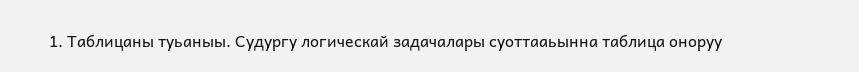1. Таблицаны туьаныы. Судургу логическай задачалары суоттааьынна таблица оноруу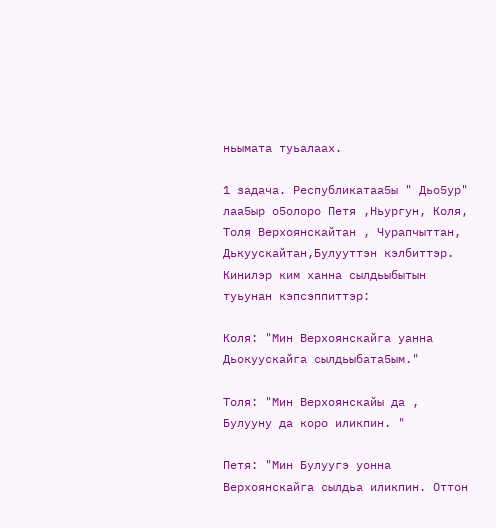ньымата туьалаах.

1 задача. Республикатаа5ы " Дьо5ур" лаа5ыр о5олоро Петя ,Ньургун, Коля, Толя Верхоянскайтан , Чурапчыттан, Дькуускайтан,Булууттэн кэлбиттэр. Кинилэр ким ханна сылдьыбытын туьунан кэпсэппиттэр:

Коля: "Мин Верхоянскайга уанна Дьокуускайга сылдьыбата5ым."

Толя: "Мин Верхоянскайы да , Булууну да коро иликпин. "

Петя: "Мин Булуугэ уонна Верхоянскайга сылдьа иликпин. Оттон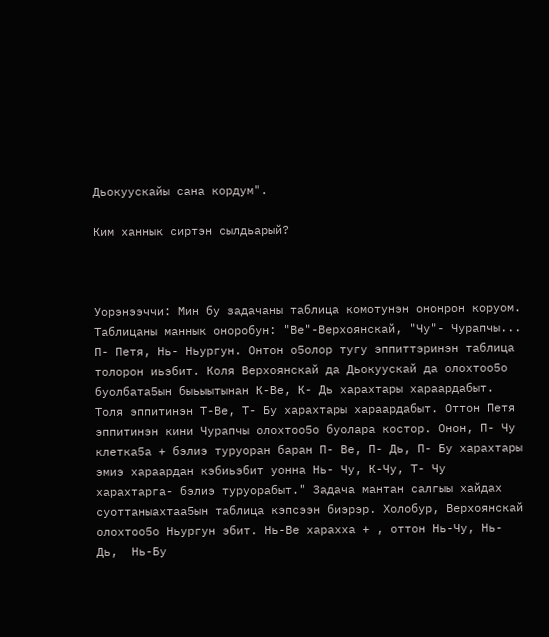Дьокуускайы сана кордум".

Ким ханнык сиртэн сылдьарый?



Уорэнээччи: Мин бу задачаны таблица комотунэн ононрон коруом. Таблицаны маннык оноробун: "Ве"-Верхоянскай, "Чу"- Чурапчы... П- Петя, Нь- Ньургун. Онтон о5олор тугу эппиттэринэн таблица толорон иьэбит. Коля Верхоянскай да Дьокуускай да олохтоо5о буолбата5ын быьыытынан К-Ве, К- Дь харахтары хараардабыт. Толя эппитинэн Т-Ве, Т- Бу харахтары хараардабыт. Оттон Петя эппитинэн кини Чурапчы олохтоо5о буолара костор. Онон, П- Чу клетка5а + бэлиэ туруоран баран П- Ве, П- Дь, П- Бу харахтары эмиэ хараардан кэбиьэбит уонна Нь- Чу, К-Чу, Т- Чу харахтарга- бэлиэ туруорабыт." Задача мантан салгыы хайдах суоттаныахтаа5ын таблица кэпсээн биэрэр. Холобур, Верхоянскай олохтоо5о Ньургун эбит. Нь-Ве харахха + , оттон Нь-Чу, Нь- Дь,  Нь-Бу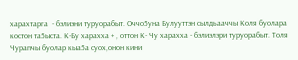харахтарга  - бэлиэни туруорабыт. Оччо5уна Булууттэн сылдьааччы Коля буолара костон та5ыста. К-Бу харахха + , оттон К- Чу харахха - бэлиэлэри туруорабыт. Толя Чурапчы буолар кыа5а суох,онон кини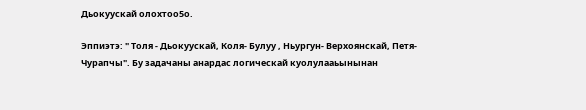Дьокуускай олохтоо5о.

Эппиэтэ: " Толя - Дьокуускай, Коля- Булуу , Ньургун- Верхоянскай, Петя- Чурапчы". Бу задачаны анардас логическай куолулааьынынан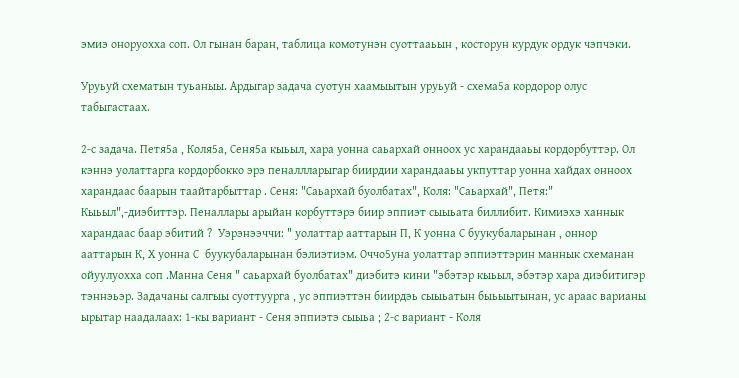эмиэ оноруохха соп. Ол гынан баран, таблица комотунэн суоттааьын , косторун курдук ордук чэпчэки.

Уруьуй схематын туьаныы. Ардыгар задача суотун хаамыытын уруьуй - схема5а кордорор олус табыгастаах.

2-с задача. Петя5а , Коля5а, Сеня5а кыьыл, хара уонна саьархай онноох ус харандааьы кордорбуттэр. Ол кэннэ уолаттарга кордорбокко эрэ пеналлларыгар биирдии харандааьы укпуттар уонна хайдах онноох харандаас баарын таайтарбыттар . Сеня: "Саьархай буолбатах", Коля: "Саьархай", Петя:" Кыьыл",-диэбиттэр. Пеналлары арыйан корбуттэрэ биир эппиэт сыыьата биллибит. Кимиэхэ ханнык харандаас баар эбитий ?  Уэрэнээччи: " уолаттар ааттарын П, К уонна С буукубаларынан , оннор ааттарын К, Х уонна С  буукубаларынан бэлиэтиэм. Оччо5уна уолаттар эппиэттэрин маннык схеманан ойуулуохха соп .Манна Сеня " саьархай буолбатах" диэбитэ кини "эбэтэр кыьыл, эбэтэр хара диэбитигэр тэннэьэр. Задачаны салгыы суоттуурга , ус эппиэттэн биирдэь сыыьатын быьыытынан, ус араас варианы ырытар наадалаах: 1-кы вариант - Сеня эппиэтэ сыыьа ; 2-с вариант - Коля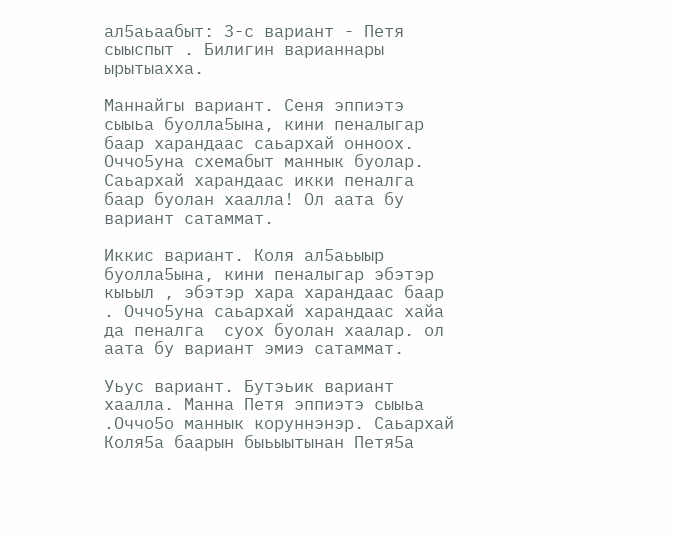ал5аьаабыт: 3-с вариант - Петя сыыспыт . Билигин варианнары ырытыахха.

Маннайгы вариант. Сеня эппиэтэ сыыьа буолла5ына, кини пеналыгар  баар харандаас саьархай онноох. Оччо5уна схемабыт маннык буолар. Саьархай харандаас икки пеналга баар буолан хаалла! Ол аата бу вариант сатаммат.

Иккис вариант. Коля ал5аьыыр буолла5ына, кини пеналыгар эбэтэр кыьыл , эбэтэр хара харандаас баар . Оччо5уна саьархай харандаас хайа да пеналга  суох буолан хаалар. ол аата бу вариант эмиэ сатаммат.

Уьус вариант. Бутэьик вариант хаалла. Манна Петя эппиэтэ сыыьа .Оччо5о маннык коруннэнэр. Саьархай Коля5а баарын быьыытынан Петя5а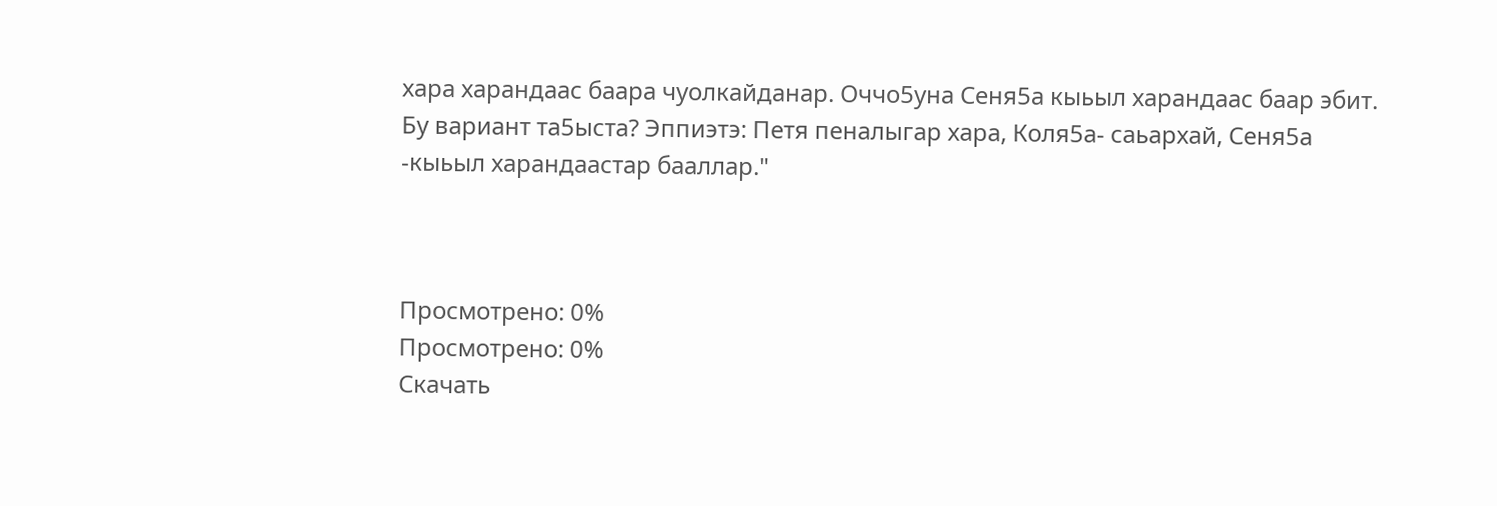хара харандаас баара чуолкайданар. Оччо5уна Сеня5а кыьыл харандаас баар эбит. Бу вариант та5ыста? Эппиэтэ: Петя пеналыгар хара, Коля5а- саьархай, Сеня5а -кыьыл харандаастар бааллар."



Просмотрено: 0%
Просмотрено: 0%
Скачать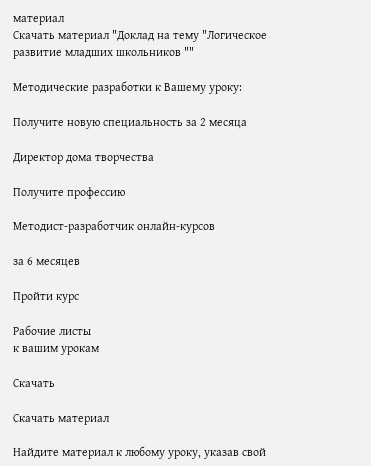материал
Скачать материал "Доклад на тему "Логическое развитие младших школьников ""

Методические разработки к Вашему уроку:

Получите новую специальность за 2 месяца

Директор дома творчества

Получите профессию

Методист-разработчик онлайн-курсов

за 6 месяцев

Пройти курс

Рабочие листы
к вашим урокам

Скачать

Скачать материал

Найдите материал к любому уроку, указав свой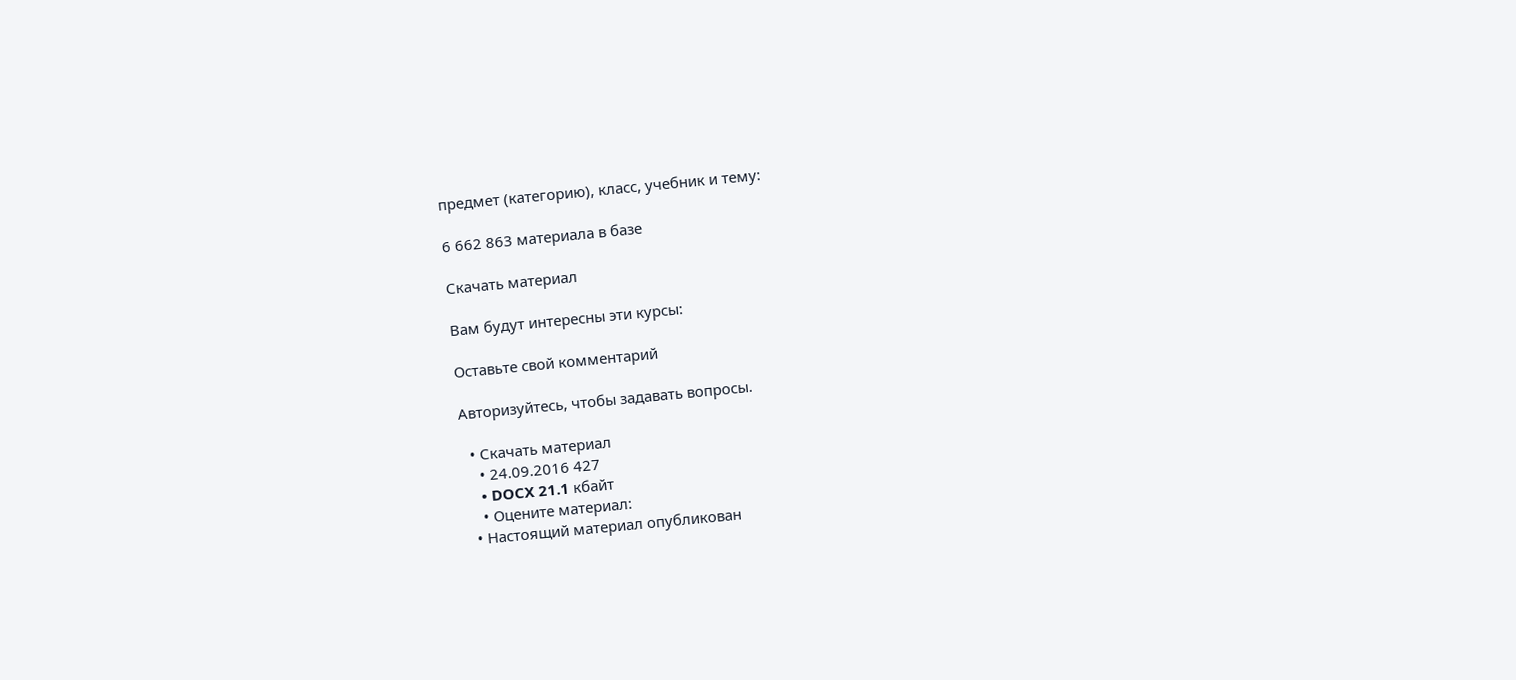предмет (категорию), класс, учебник и тему:

6 662 863 материала в базе

Скачать материал

Вам будут интересны эти курсы:

Оставьте свой комментарий

Авторизуйтесь, чтобы задавать вопросы.

  • Скачать материал
    • 24.09.2016 427
    • DOCX 21.1 кбайт
    • Оцените материал:
  • Настоящий материал опубликован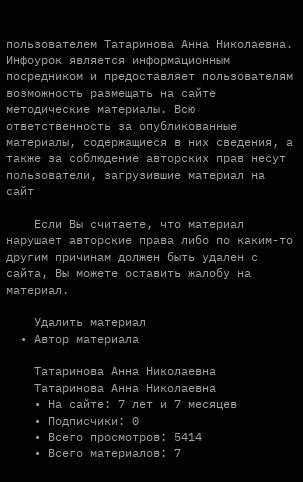пользователем Татаринова Анна Николаевна. Инфоурок является информационным посредником и предоставляет пользователям возможность размещать на сайте методические материалы. Всю ответственность за опубликованные материалы, содержащиеся в них сведения, а также за соблюдение авторских прав несут пользователи, загрузившие материал на сайт

    Если Вы считаете, что материал нарушает авторские права либо по каким-то другим причинам должен быть удален с сайта, Вы можете оставить жалобу на материал.

    Удалить материал
  • Автор материала

    Татаринова Анна Николаевна
    Татаринова Анна Николаевна
    • На сайте: 7 лет и 7 месяцев
    • Подписчики: 0
    • Всего просмотров: 5414
    • Всего материалов: 7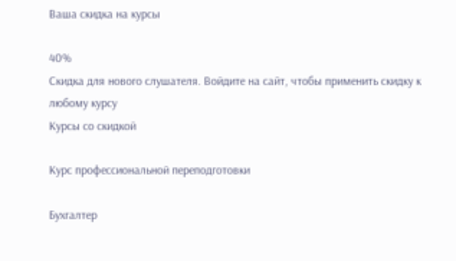Ваша скидка на курсы

40%
Скидка для нового слушателя. Войдите на сайт, чтобы применить скидку к любому курсу
Курсы со скидкой

Курс профессиональной переподготовки

Бухгалтер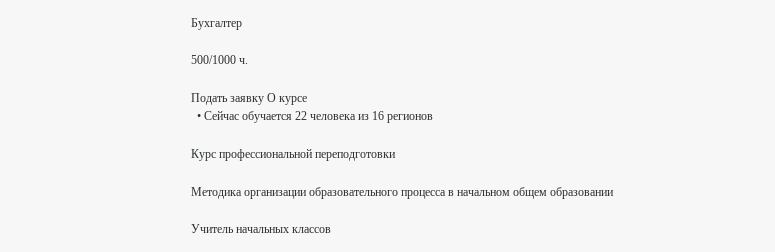Бухгалтер

500/1000 ч.

Подать заявку О курсе
  • Сейчас обучается 22 человека из 16 регионов

Курс профессиональной переподготовки

Методика организации образовательного процесса в начальном общем образовании

Учитель начальных классов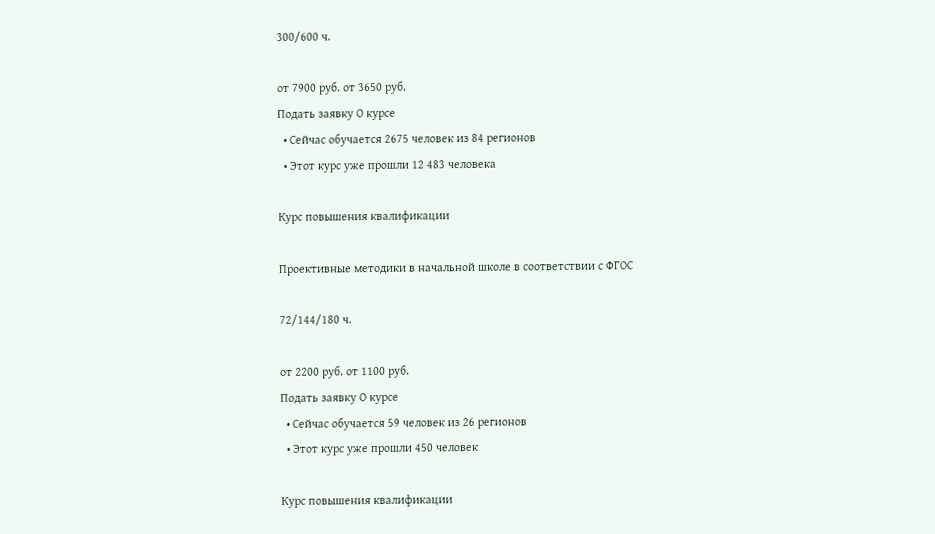300/600 ч.

от 7900 руб. от 3650 руб.
Подать заявку О курсе
  • Сейчас обучается 2675 человек из 84 регионов
  • Этот курс уже прошли 12 483 человека

Курс повышения квалификации

Проективные методики в начальной школе в соответствии с ФГОС

72/144/180 ч.

от 2200 руб. от 1100 руб.
Подать заявку О курсе
  • Сейчас обучается 59 человек из 26 регионов
  • Этот курс уже прошли 450 человек

Курс повышения квалификации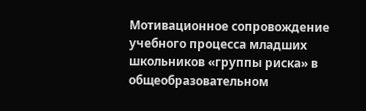Мотивационное сопровождение учебного процесса младших школьников «группы риска» в общеобразовательном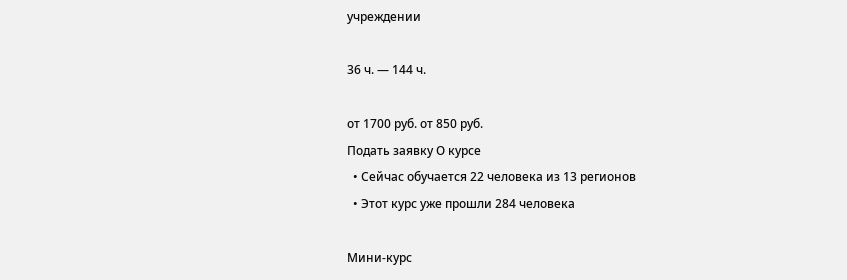учреждении

36 ч. — 144 ч.

от 1700 руб. от 850 руб.
Подать заявку О курсе
  • Сейчас обучается 22 человека из 13 регионов
  • Этот курс уже прошли 284 человека

Мини-курс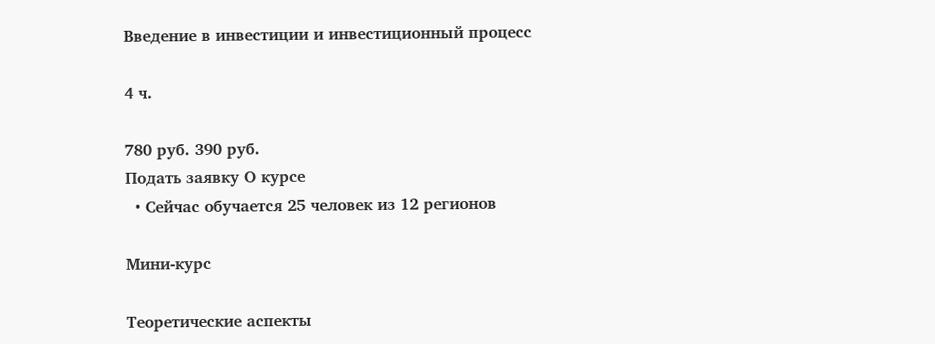Введение в инвестиции и инвестиционный процесс

4 ч.

780 руб. 390 руб.
Подать заявку О курсе
  • Сейчас обучается 25 человек из 12 регионов

Мини-курс

Теоретические аспекты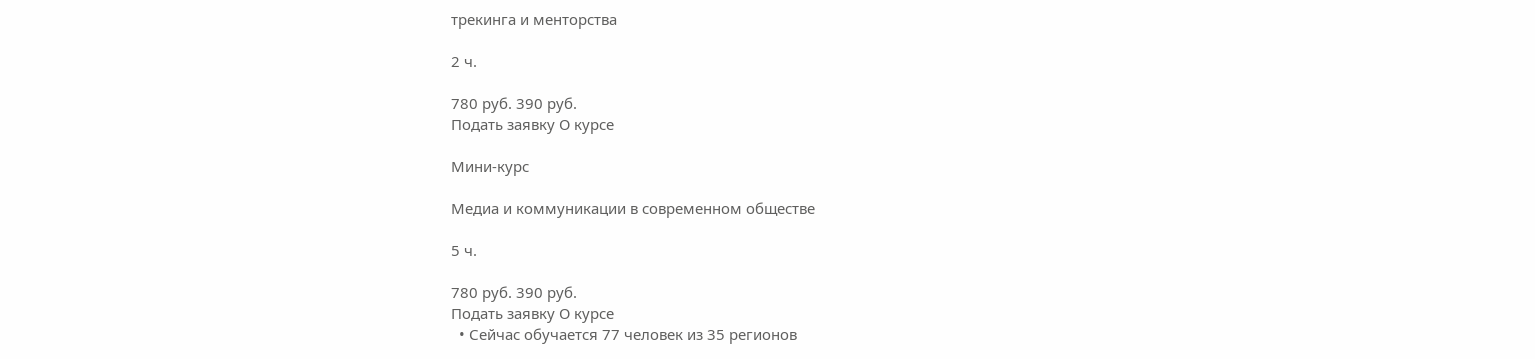трекинга и менторства

2 ч.

780 руб. 390 руб.
Подать заявку О курсе

Мини-курс

Медиа и коммуникации в современном обществе

5 ч.

780 руб. 390 руб.
Подать заявку О курсе
  • Сейчас обучается 77 человек из 35 регионов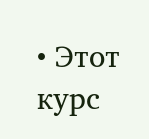• Этот курс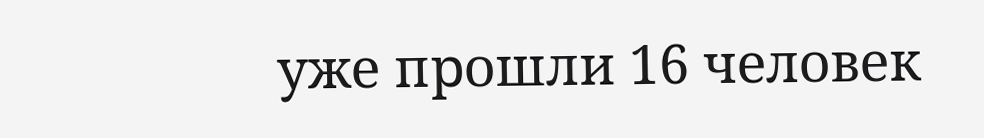уже прошли 16 человек